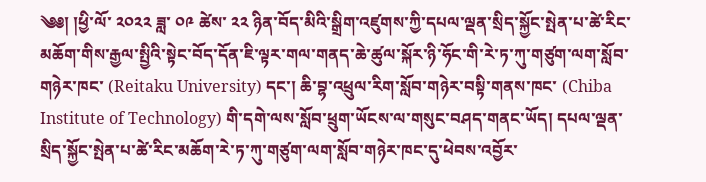༄༅། །ཕྱི་ལོ་ ༢༠༢༢ ཟླ་ ༠༩ ཚེས་ ༢༢ ཉིན་བོད་མིའི་སྒྲིག་འཛུགས་ཀྱི་དཔལ་ལྡན་སྲིད་སྐྱོང་སྤེན་པ་ཚེ་རིང་མཆོག་གིས་རྒྱལ་སྤྱིའི་སྟེང་བོད་དོན་ཇི་ལྟར་གལ་གནད་ཆེ་ཚུལ་སྐོར་ཉི་ཧོང་གི་རེ་ཏ་ཀུ་གཙུག་ལག་སློབ་གཉེར་ཁང་ (Reitaku University) དང་། ཆི་བྷ་འཕྲུལ་རིག་སློབ་གཉེར་བསྟི་གནས་ཁང་ (Chiba Institute of Technology) གི་དགེ་ལས་སློབ་ཕྲུག་ཡོངས་ལ་གསུང་བཤད་གནང་ཡོད། དཔལ་ལྡན་སྲིད་སྐྱོང་སྤེན་པ་ཚེ་རིང་མཆོག་རེ་ཏ་ཀུ་གཙུག་ལག་སློབ་གཉེར་ཁང་དུ་ཕེབས་འབྱོར་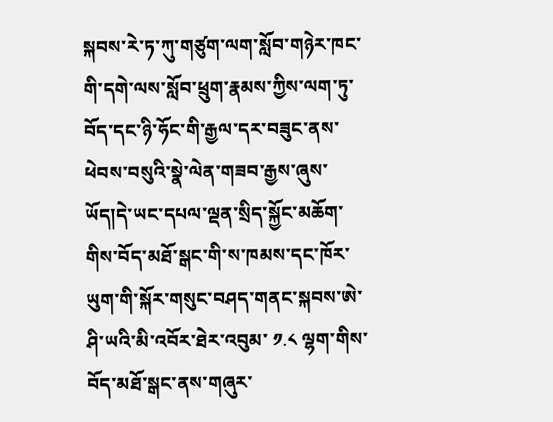སྐབས་རེ་ཏ་ཀུ་གཙུག་ལག་སློབ་གཉེར་ཁང་གི་དགེ་ལས་སློབ་ཕྲུག་རྣམས་ཀྱིས་ལག་ཏུ་བོད་དང་ཉི་ཧོང་གི་རྒྱལ་དར་བཟུང་ནས་ཕེབས་བསུའི་སྣེ་ལེན་གཟབ་རྒྱས་ཞུས་ཡོད།དེ་ཡང་དཔལ་ལྡན་སྲིད་སྐྱོང་མཆོག་གིས་བོད་མཐོ་སྒང་གི་ས་ཁམས་དང་ཁོར་ཡུག་གི་སྐོར་གསུང་བཤད་གནང་སྐབས་ཨེ་ཤི་ཡའི་མི་འབོར་ཐེར་འབུམ་ ༡.༨ ལྷག་གིས་བོད་མཐོ་སྒང་ནས་གཞུར་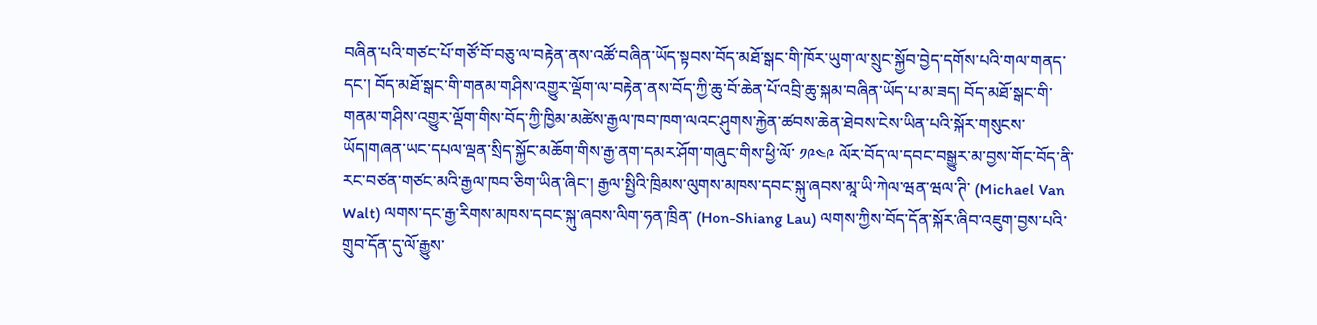བཞིན་པའི་གཙང་པོ་གཙོ་བོ་བཅུ་ལ་བརྟེན་ནས་འཚོ་བཞིན་ཡོད་སྟབས་བོད་མཐོ་སྒང་གི་ཁོར་ཡུག་ལ་སྲུང་སྐྱོབ་བྱེད་དགོས་པའི་གལ་གནད་དང་། བོད་མཐོ་སྒང་གི་གནམ་གཤིས་འགྱུར་ལྡོག་ལ་བརྟེན་ནས་བོད་ཀྱི་ཆུ་བོ་ཆེན་པོ་འབྲི་ཆུ་སྐམ་བཞིན་ཡོད་པ་མ་ཟད། བོད་མཐོ་སྒང་གི་གནམ་གཤིས་འགྱུར་ལྡོག་གིས་བོད་ཀྱི་ཁྱིམ་མཚེས་རྒྱལ་ཁབ་ཁག་ལའང་ཤུགས་རྐྱེན་ཚབས་ཆེན་ཐེབས་ངེས་ཡིན་པའི་སྐོར་གསུངས་ཡོད།གཞན་ཡང་དཔལ་ལྡན་སྲིད་སྐྱོང་མཆོག་གིས་རྒྱ་ནག་དམར་ཤོག་གཞུང་གིས་ཕྱི་ལོ་ ༡༩༤༩ ལོར་བོད་ལ་དབང་བསྒྱུར་མ་བྱས་གོང་བོད་ནི་རང་བཙན་གཙང་མའི་རྒྱལ་ཁབ་ཅིག་ཡིན་ཞིང་། རྒྱལ་སྤྱིའི་ཁྲིམས་ལུགས་མཁས་དབང་སྐུ་ཞབས་མཱ་ཡི་ཀེལ་ཝན་ཝལ་ཊི་ (Michael Van Walt) ལགས་དང་རྒྱ་རིགས་མཁས་དབང་སྐུ་ཞབས་ལིག་ཧན་ཁྲིན་ (Hon-Shiang Lau) ལགས་ཀྱིས་བོད་དོན་སྐོར་ཞིབ་འཇུག་བྱས་པའི་གྲུབ་དོན་དུ་ལོ་རྒྱུས་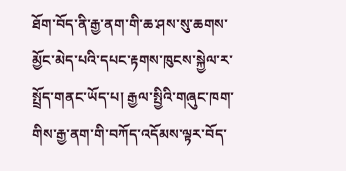ཐོག་བོད་ནི་རྒྱ་ནག་གི་ཆ་ཤས་སུ་ཆགས་མྱོང་མེད་པའི་དཔང་རྟགས་ཁུངས་སྐྱེལ་ར་སྤྲོད་གནང་ཡོད་པ། རྒྱལ་སྤྱིའི་གཞུང་ཁག་གིས་རྒྱ་ནག་གི་བཀོད་འདོམས་ལྟར་བོད་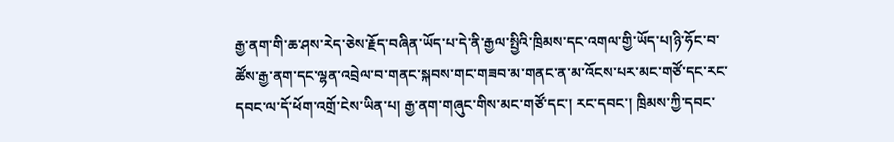རྒྱ་ནག་གི་ཆ་ཤས་རེད་ཅེས་རྗོད་བཞིན་ཡོད་པ་དེ་ནི་རྒྱལ་སྤྱིའི་ཁྲིམས་དང་འགལ་གྱི་ཡོད་པ།ཉི་ཧོང་བ་ཚོས་རྒྱ་ནག་དང་ལྷན་འབྲེལ་བ་གནང་སྐབས་གང་གཟབ་མ་གནང་ན་མ་འོངས་པར་མང་གཙོ་དང་རང་དབང་ལ་དོ་ཕོག་འགྲོ་ངེས་ཡིན་པ། རྒྱ་ནག་གཞུང་གིས་མང་གཙོ་དང་། རང་དབང་། ཁྲིམས་ཀྱི་དབང་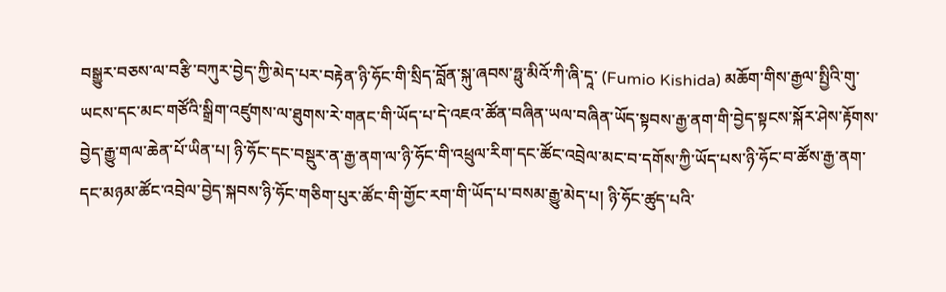བསྒྱུར་བཅས་ལ་བརྩི་བཀུར་བྱེད་ཀྱི་མེད་པར་བརྟེན་ཉི་ཧོང་གི་སྲིད་བློན་སྐུ་ཞབས་ཧྥུ་མིའོ་ཀི་ཞི་དཱ་ (Fumio Kishida) མཆོག་གིས་རྒྱལ་སྤྱིའི་གུ་ཡངས་དང་མང་གཙོའི་སྒྲིག་འཛུགས་ལ་ཐུགས་རེ་གནང་གི་ཡོད་པ་དེ་འཇའ་ཚོན་བཞིན་ཡལ་བཞིན་ཡོད་སྟབས་རྒྱ་ནག་གི་བྱེད་སྟངས་སྐོར་ཤེས་རྟོགས་བྱེད་རྒྱུ་གལ་ཆེན་པོ་ཡིན་པ། ཉི་ཧོང་དང་བསྡུར་ན་རྒྱ་ནག་ལ་ཉི་ཧོང་གི་འཕྲུལ་རིག་དང་ཚོང་འབྲེལ་མང་བ་དགོས་ཀྱི་ཡོད་པས་ཉི་ཧོང་བ་ཚོས་རྒྱ་ནག་དང་མཉམ་ཚོང་འབྲེལ་བྱེད་སྐབས་ཉི་ཧོང་གཅིག་པུར་ཚོང་གི་གྱོང་རག་གི་ཡོད་པ་བསམ་རྒྱུ་མེད་པ། ཉི་ཧོང་ཚུད་པའི་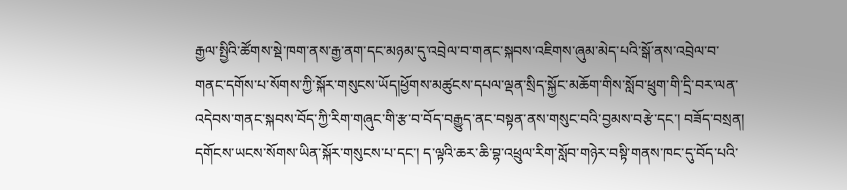རྒྱལ་སྤྱིའི་ཚོགས་སྡེ་ཁག་ནས་རྒྱ་ནག་དང་མཉམ་དུ་འབྲེལ་བ་གནང་སྐབས་འཇིགས་ཞུམ་མེད་པའི་སྒོ་ནས་འབྲེལ་བ་གནང་དགོས་པ་སོགས་ཀྱི་སྐོར་གསུངས་ཡོད།ཕྱོགས་མཚུངས་དཔལ་ལྡན་སྲིད་སྐྱོང་མཆོག་གིས་སློབ་ཕྲུག་གི་དྲི་བར་ལན་འདེབས་གནང་སྐབས་བོད་ཀྱི་རིག་གཞུང་གི་རྩ་བ་བོད་བརྒྱུད་ནང་བསྟན་ནས་གསུང་བའི་བྱམས་བརྩེ་དང་། བཟོད་བསྲན། དགོངས་ཡངས་སོགས་ཡིན་སྐོར་གསུངས་པ་དང་། ད་ལྟའི་ཆར་ཆི་བྷ་འཕྲུལ་རིག་སློབ་གཉེར་བསྟི་གནས་ཁང་དུ་བོད་པའི་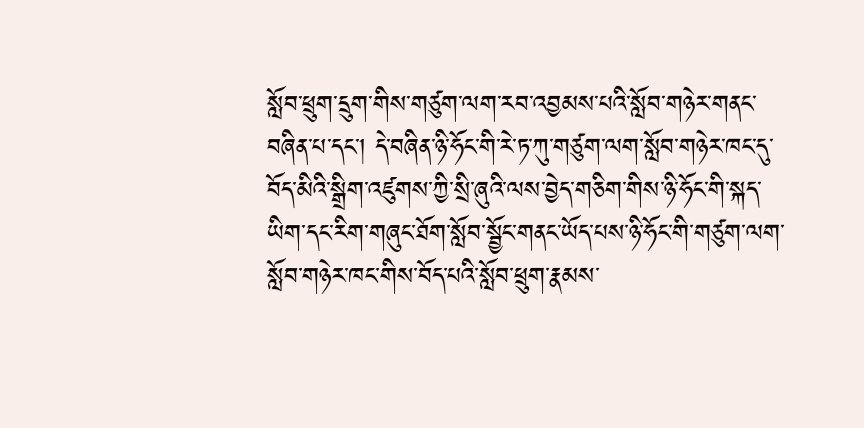སློབ་ཕྲུག་དྲུག་གིས་གཙུག་ལག་རབ་འབྱམས་པའི་སློབ་གཉེར་གནང་བཞིན་པ་དང་། དེ་བཞིན་ཉི་ཧོང་གི་རེ་ཏ་ཀུ་གཙུག་ལག་སློབ་གཉེར་ཁང་དུ་བོད་མིའི་སྒྲིག་འཛུགས་ཀྱི་སྲི་ཞུའི་ལས་བྱེད་གཅིག་གིས་ཉི་ཧོང་གི་སྐད་ཡིག་དང་རིག་གཞུང་ཐོག་སློབ་སྦྱོང་གནང་ཡོད་པས་ཉི་ཧོང་གི་གཙུག་ལག་སློབ་གཉེར་ཁང་གིས་བོད་པའི་སློབ་ཕྲུག་རྣམས་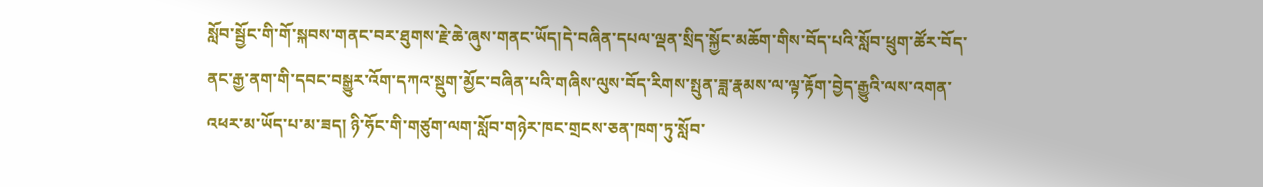སློབ་སྦྱོང་གི་གོ་སྐབས་གནང་བར་ཐུགས་རྗེ་ཆེ་ཞུས་གནང་ཡོད།དེ་བཞིན་དཔལ་ལྡན་སྲིད་སྐྱོང་མཆོག་གིས་བོད་པའི་སློབ་ཕྲུག་ཚོར་བོད་ནང་རྒྱ་ནག་གི་དབང་བསྒྱུར་འོག་དཀའ་སྡུག་མྱོང་བཞིན་པའི་གཞིས་ལུས་བོད་རིགས་སྤུན་ཟླ་རྣམས་ལ་ལྟ་རྟོག་བྱེད་རྒྱུའི་ལས་འགན་འཕར་མ་ཡོད་པ་མ་ཟད། ཉི་ཧོང་གི་གཙུག་ལག་སློབ་གཉེར་ཁང་གྲངས་ཅན་ཁག་ཏུ་སློབ་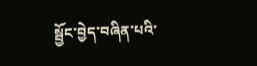སྦྱོང་བྱེད་བཞིན་པའི་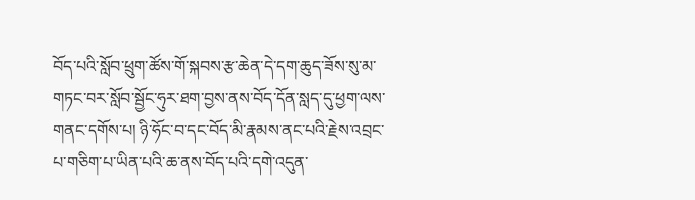བོད་པའི་སློབ་ཕྲུག་ཚོས་གོ་སྐབས་རྩ་ཆེན་དེ་དག་ཆུད་ཟོས་སུ་མ་གཏང་བར་སློབ་སྦྱོང་ཧུར་ཐག་བྱས་ནས་བོད་དོན་སླད་དུ་ཕྱག་ལས་གནང་དགོས་པ། ཉི་ཧོང་བ་དང་བོད་མི་རྣམས་ནང་པའི་རྗེས་འབྲང་པ་གཅིག་པ་ཡིན་པའི་ཆ་ནས་བོད་པའི་དགེ་འདུན་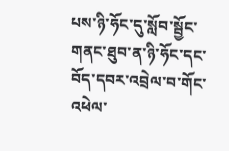པས་ཉི་ཧོང་དུ་སློབ་སྦྱོང་གནང་ཐུབ་ན་ཉི་ཧོང་དང་བོད་དབར་འབྲེལ་བ་གོང་འཕེལ་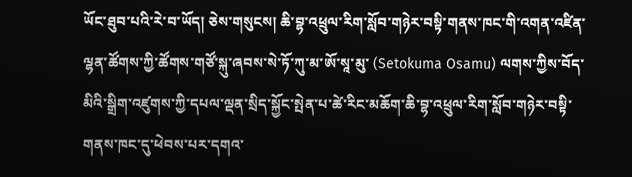ཡོང་ཐུབ་པའི་རེ་བ་ཡོད། ཅེས་གསུངས། ཆི་བྷ་འཕྲུལ་རིག་སློབ་གཉེར་བསྟི་གནས་ཁང་གི་འགན་འཛིན་ལྷན་ཚོགས་ཀྱི་ཚོགས་གཙོ་སྐུ་ཞབས་སེ་ཏོ་ཀུ་མ་ཨོ་སཱ་མུ་ (Setokuma Osamu) ལགས་ཀྱིས་བོད་མིའི་སྒྲིག་འཛུགས་ཀྱི་དཔལ་ལྡན་སྲིད་སྐྱོང་སྤེན་པ་ཚེ་རིང་མཆོག་ཆི་བྷ་འཕྲུལ་རིག་སློབ་གཉེར་བསྟི་གནས་ཁང་དུ་ཕེབས་པར་དགའ་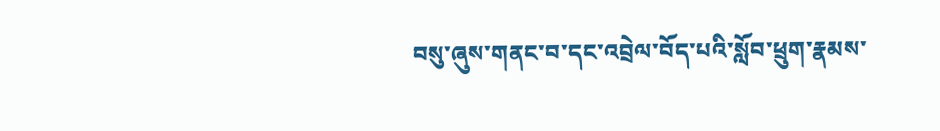བསུ་ཞུས་གནང་བ་དང་འབྲེལ་བོད་པའི་སློབ་ཕྲུག་རྣམས་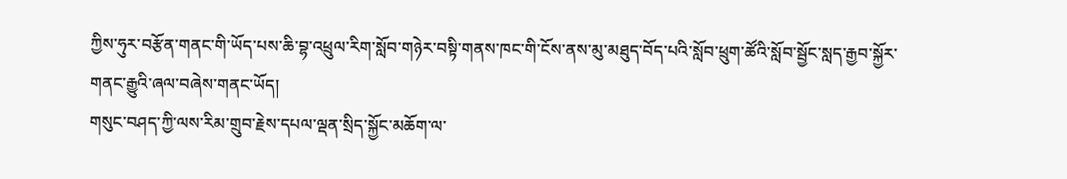ཀྱིས་ཧུར་བརྩོན་གནང་གི་ཡོད་པས་ཆི་བྷ་འཕྲུལ་རིག་སློབ་གཉེར་བསྟི་གནས་ཁང་གི་ངོས་ནས་མུ་མཐུད་བོད་པའི་སློབ་ཕྲུག་ཚོའི་སློབ་སྦྱོང་སླད་རྒྱབ་སྐྱོར་གནང་རྒྱུའི་ཞལ་བཞེས་གནང་ཡོད།
གསུང་བཤད་ཀྱི་ལས་རིམ་གྲུབ་རྗེས་དཔལ་ལྡན་སྲིད་སྐྱོང་མཆོག་ལ་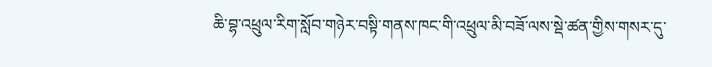ཆི་བྷ་འཕྲུལ་རིག་སློབ་གཉེར་བསྟི་གནས་ཁང་གི་འཕྲུལ་མི་བཟོ་ལས་སྡེ་ཚན་གྱིས་གསར་དུ་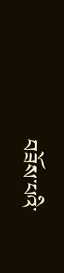བཟོས་པའི་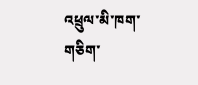འཕྲུལ་མི་ཁག་གཅིག་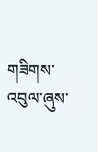གཟིགས་འབུལ་ཞུས་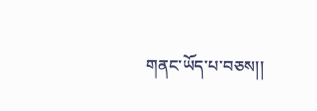གནང་ཡོད་པ་བཅས།།